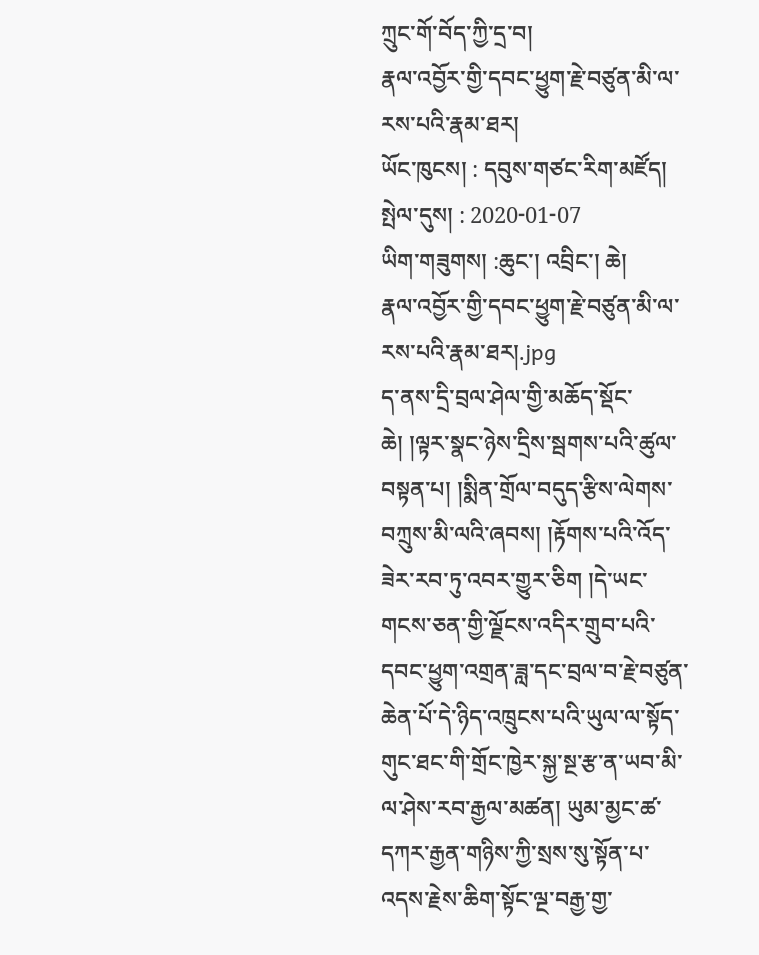ཀྲུང་གོ་བོད་ཀྱི་དྲ་བ།
རྣལ་འབྱོར་གྱི་དབང་ཕྱུག་རྗེ་བཙུན་མི་ལ་རས་པའི་རྣམ་ཐར།
ཡོང་ཁུངས། : དབུས་གཙང་རིག་མཛོད།     སྤེལ་དུས། : 2020-01-07
ཡིག་གཟུགས། :ཆུང་། འབྲིང་། ཆེ།
རྣལ་འབྱོར་གྱི་དབང་ཕྱུག་རྗེ་བཙུན་མི་ལ་རས་པའི་རྣམ་ཐར།.jpg
ད་ནས་དྲི་བྲལ་ཤེལ་གྱི་མཆོད་སྡོང་ཆེ། །ལྟར་སྣང་ཉེས་དྲིས་སྦགས་པའི་ཚུལ་བསྟན་པ། །སྨིན་གྲོལ་བདུད་རྩིས་ལེགས་བཀྲུས་མི་ལའི་ཞབས། །རྟོགས་པའི་འོད་ཟེར་རབ་ཏུ་འབར་གྱུར་ཅིག །དེ་ཡང་གངས་ཅན་གྱི་ལྗོངས་འདིར་གྲུབ་པའི་དབང་ཕྱུག་འགྲན་ཟླ་དང་བྲལ་བ་རྗེ་བཙུན་ཆེན་པོ་དེ་ཉིད་འཁྲུངས་པའི་ཡུལ་ལ་སྟོད་གུང་ཐང་གི་གྲོང་ཁྱེར་སྐྱ་སྔ་རྩ་ན་ཡབ་མི་ལ་ཤེས་རབ་རྒྱལ་མཚན། ཡུམ་མྱང་ཚ་དཀར་རྒྱན་གཉིས་ཀྱི་སྲས་སུ་སྟོན་པ་འདས་རྗེས་ཆིག་སྟོང་ལྔ་བརྒྱ་གྱ་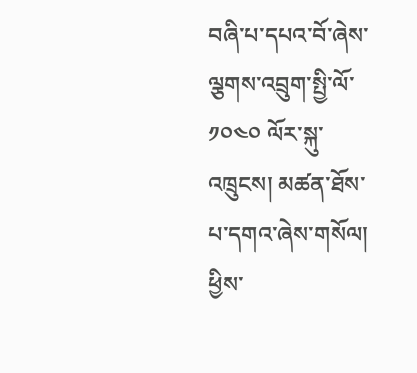བཞི་པ་དཔའ་བོ་ཞེས་ལྕགས་འབྲུག་སྤྱི་ལོ་ ༡༠༤༠ ལོར་སྐུ་འཁྲུངས། མཚན་ཐོས་པ་དགའ་ཞེས་གསོལ། ཕྱིས་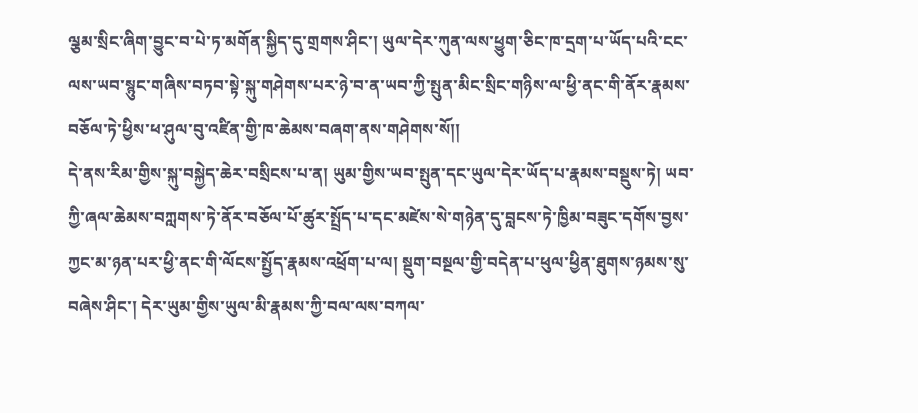ལྕམ་སྲིང་ཞིག་བྱུང་བ་པེ་ཏ་མགོན་སྐྱིད་དུ་གྲགས་ཤིང་། ཡུལ་དེར་ཀུན་ལས་ཕྱུག་ཅིང་ཁ་དྲག་པ་ཡོད་པའི་ངང་ལས་ཡབ་སྙུང་གཞིས་བཏབ་སྟེ་སྐུ་གཤེགས་པར་ཉེ་བ་ན་ཡབ་ཀྱི་སྤུན་མིང་སྲིང་གཉིས་ལ་ཕྱི་ནང་གི་ནོར་རྣམས་བཅོལ་ཏེ་ཕྱིས་ཕ་ཤུལ་བུ་འཛིན་གྱི་ཁ་ཆེམས་བཞག་ནས་གཤེགས་སོ།།
དེ་ནས་རིམ་གྱིས་སྐུ་བསྐྱེད་ཆེར་བསྲིངས་པ་ན། ཡུམ་གྱིས་ཡབ་སྤུན་དང་ཡུལ་དེར་ཡོད་པ་རྣམས་བསྡུས་ཏེ། ཡབ་ཀྱི་ཞལ་ཆེམས་བཀླགས་ཏེ་ནོར་བཅོལ་པོ་ཚུར་སྤྲོད་པ་དང་མཛེས་སེ་གཉེན་དུ་བླངས་ཏེ་ཁྱིམ་བཟུང་དགོས་བྱས་ཀྱང་མ་ཉན་པར་ཕྱི་ནང་གི་ལོངས་སྤྱོད་རྣམས་འཕྲོག་པ་ལ། སྡུག་བསྔལ་གྱི་བདེན་པ་ཕུལ་ཕྱིན་ཐུགས་ཉམས་སུ་བཞེས་ཤིང་། དེར་ཡུམ་གྱིས་ཡུལ་མི་རྣམས་ཀྱི་བལ་ལས་བཀལ་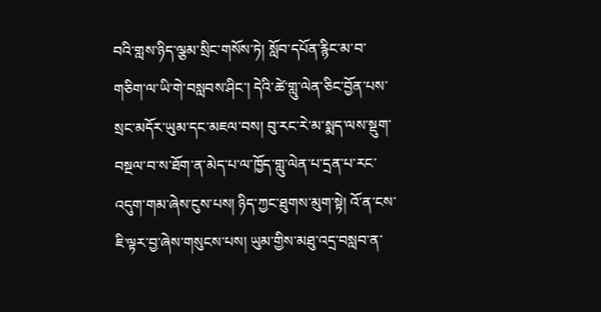བའི་གླས་ཉིད་ལྕམ་སྲིང་གསོས་ཏེ། སློབ་དཔོན་རྙིང་མ་བ་གཅིག་ལ་ཡི་གེ་བསླབས་ཤིང་། དེའི་ཚེ་གླུ་ལེན་ཅིང་བྱོན་པས་སྲང་མདོར་ཡུམ་དང་མཇལ་བས། བུ་རང་རེ་མ་སྨད་ལས་སྡུག་བསྔལ་བ་ས་ཐོག་ན་མེད་པ་ལ་ཁྱོད་གླུ་ལེན་པ་དྲན་པ་རང་འདུག་གམ་ཞེས་ངུས་པས། ཉིད་ཀྱང་ཐུགས་མུག་སྟེ། འོ་ན་ངས་ཇི་ལྟར་བྱ་ཞེས་གསུངས་པས། ཡུམ་གྱིས་མཐུ་འདྲ་བསླབ་ན་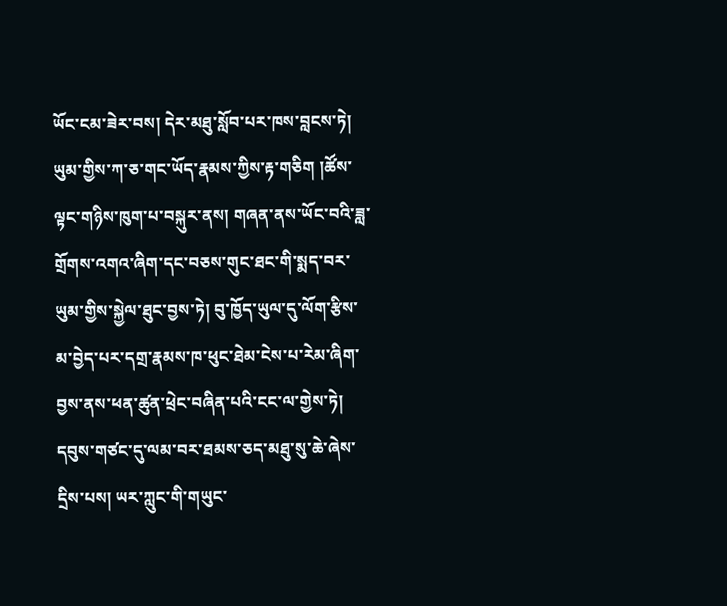ཡོང་ངམ་ཟེར་བས། དེར་མཐུ་སློབ་པར་ཁས་བླངས་ཏེ། ཡུམ་གྱིས་ཀ་ཅ་གང་ཡོད་རྣམས་ཀྱིས་རྟ་གཅིག །ཚོས་ལྟང་གཉིས་ཁུག་པ་བསྐུར་ནས། གཞན་ནས་ཡོང་བའི་ཟླ་གྲོགས་འགའ་ཞིག་དང་བཅས་གུང་ཐང་གི་སྨད་བར་ཡུམ་གྱིས་སྐྱེལ་ཐུང་བྱས་ཏེ། བུ་ཁྱོད་ཡུལ་དུ་ལོག་རྩིས་མ་བྱེད་པར་དགྲ་རྣམས་ཁ་ཕུང་ཐེམ་ངེས་པ་རེམ་ཞིག་བྱས་ནས་ཕན་ཚུན་ཕྲེང་བཞིན་པའི་ངང་ལ་གྱེས་ཏེ། དབུས་གཙང་དུ་ལམ་བར་ཐམས་ཅད་མཐུ་སུ་ཆེ་ཞེས་དྲིས་པས། ཡར་ཀླུང་གི་གཡུང་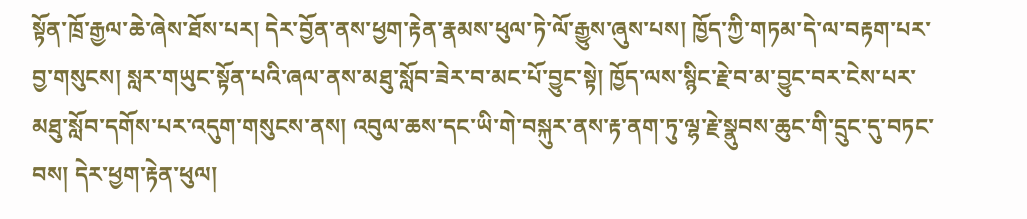སྟོན་ཁྲོ་རྒྱལ་ཆེ་ཞེས་ཐོས་པར། དེར་བྱོན་ནས་ཕྱག་རྟེན་རྣམས་ཕུལ་ཏེ་ལོ་རྒྱུས་ཞུས་པས། ཁྱོད་ཀྱི་གཏམ་དེ་ལ་བརྟག་པར་བྱ་གསུངས། སླར་གཡུང་སྟོན་པའི་ཞལ་ནས་མཐུ་སློབ་ཟེར་བ་མང་པོ་བྱུང་སྟེ། ཁྱོད་ལས་སྙིང་རྗེ་བ་མ་བྱུང་བར་ངེས་པར་མཐུ་སློབ་དགོས་པར་འདུག་གསུངས་ནས། འབུལ་ཆས་དང་ཡི་གེ་བསྐུར་ནས་རྟ་ནག་ཏུ་ལྷ་རྗེ་སྣུབས་ཆུང་གི་དྲུང་དུ་བཏང་བས། དེར་ཕྱག་རྟེན་ཕུལ།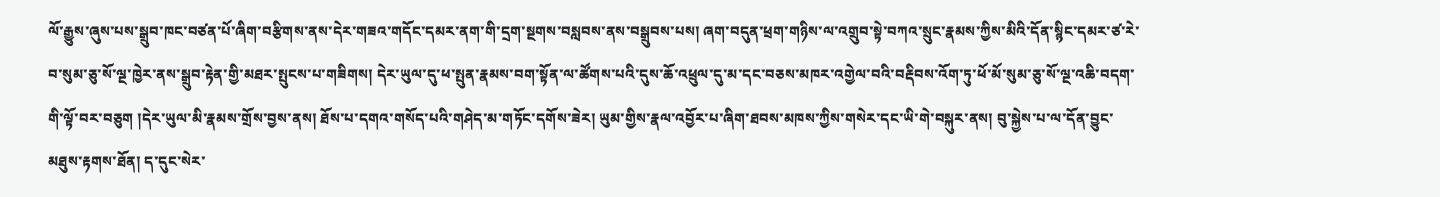ལོ་རྒྱུས་ཞུས་པས་སྒྲུབ་ཁང་བཙན་པོ་ཞིག་བརྩིགས་ནས་དེར་གཟའ་གདོང་དམར་ནག་གི་དྲག་སྔགས་བསླབས་ནས་བསྒྲུབས་པས། ཞག་བདུན་ཕྲག་གཉིས་ལ་འགྲུབ་སྟེ་བཀའ་སྲུང་རྣམས་ཀྱིས་མིའི་དོན་སྙིང་དམར་ཙ་རེ་བ་སུམ་ཅུ་སོ་ལྔ་ཁྱེར་ནས་སྒྲུབ་རྟེན་གྱི་མཐར་སྤུངས་པ་གཟིགས། དེར་ཡུལ་དུ་ཕ་སྤུན་རྣམས་བག་སྟོན་ལ་ཚོགས་པའི་དུས་ཆོ་འཕྲུལ་དུ་མ་དང་བཅས་མཁར་འགྱེལ་བའི་བརྡིབས་འོག་ཏུ་ཕོ་མོ་སུམ་ཅུ་སོ་ལྔ་འཆི་བདག་གི་ལྟོ་བར་བཅུག །དེར་ཡུལ་མི་རྣམས་གྲོས་བྱས་ནས། ཐོས་པ་དགའ་གསོད་པའི་གཤེད་མ་གཏོང་དགོས་ཟེར། ཡུམ་གྱིས་རྣལ་འབྱོར་པ་ཞིག་ཐབས་མཁས་ཀྱིས་གསེར་དང་ཡི་གེ་བསྐུར་ནས། བུ་སྐྱེས་པ་ལ་དོན་བྱུང་མཐུས་རྟགས་ཐོན། ད་དུང་སེར་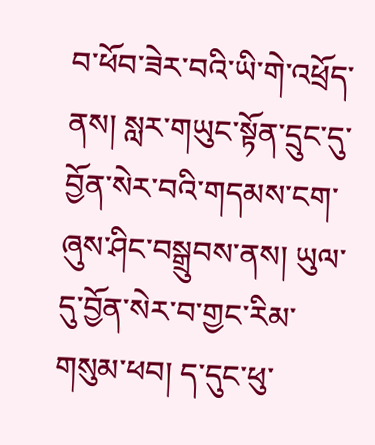བ་ཕོབ་ཟེར་བའི་ཡི་གེ་འཕྲོད་ནས། སླར་གཡུང་སྟོན་དྲུང་དུ་བྱོན་སེར་བའི་གདམས་ངག་ཞུས་ཤིང་བསྒྲུབས་ནས། ཡུལ་དུ་བྱོན་སེར་བ་གྱང་རིམ་གསུམ་ཕབ། ད་དུང་ཕུ་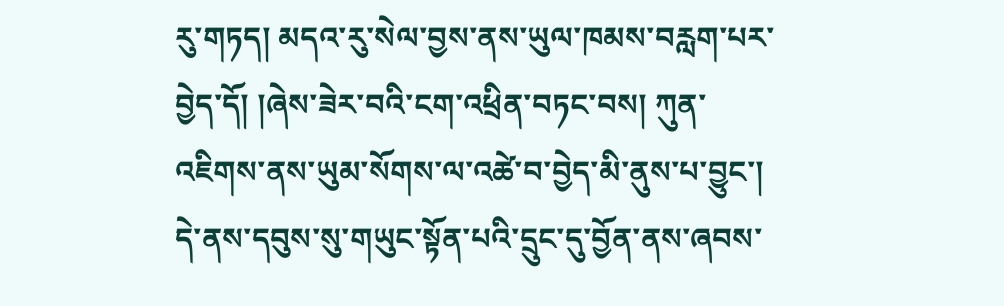རུ་གཏད། མདའ་རུ་སེལ་བྱས་ནས་ཡུལ་ཁམས་བརླག་པར་བྱེད་དོ། །ཞེས་ཟེར་བའི་ངག་འཕྲིན་བཏང་བས། ཀུན་འཇིགས་ནས་ཡུམ་སོགས་ལ་འཚེ་བ་བྱེད་མི་ནུས་པ་བྱུང་། དེ་ནས་དབུས་སུ་གཡུང་སྟོན་པའི་དྲུང་དུ་བྱོན་ནས་ཞབས་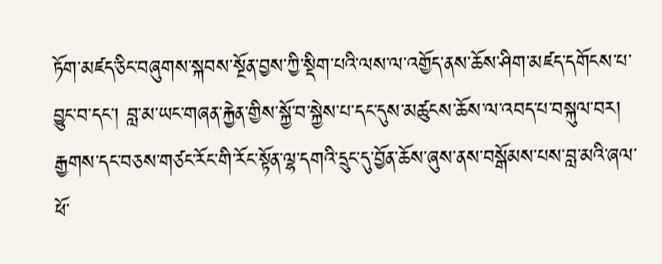ཏོག་མཛད་ཅིང་བཞུགས་སྐབས་སྔོན་བྱས་ཀྱི་སྡིག་པའི་ལས་ལ་འགྱོད་ནས་ཆོས་ཤིག་མཛད་དགོངས་པ་བྱུང་བ་དང་། བླ་མ་ཡང་གཞན་རྐྱེན་གྱིས་སྐྱོ་བ་སྐྱེས་པ་དང་དུས་མཚུངས་ཆོས་ལ་འབད་པ་བསྐུལ་བར། རྒྱགས་དང་བཅས་གཙང་རོང་གི་རོང་སྟོན་ལྷ་དགའི་དྲུང་དུ་བྱོན་ཆོས་ཞུས་ནས་བསྒོམས་པས་བླ་མའི་ཞལ་ཕོ་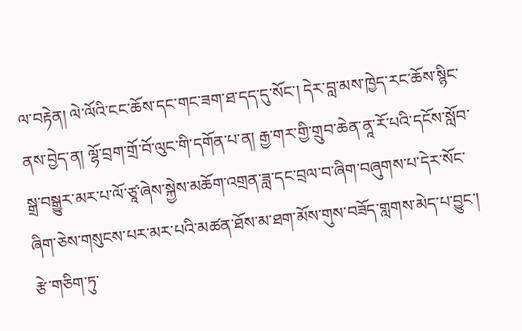ལ་བརྟེན། ལེ་ལོའི་ངང་ཆོས་དང་གང་ཟག་ཐ་དད་དུ་སོང་། དེར་བླ་མས་ཁྱེད་རང་ཆོས་སྙིང་ནས་བྱེད་ན། ལྷོ་བྲག་གྲོ་བོ་ལུང་གི་དགོན་པ་ན། རྒྱ་གར་གྱི་གྲུབ་ཆེན་ནཱ་རོ་པའི་དངོས་སློབ་སྒྲ་བསྒྱུར་མར་པ་ལོ་ཙཱ་ཞེས་སྐྱེས་མཆོག་འགྲན་ཟླ་དང་བྲལ་བ་ཞིག་བཞུགས་པ་དེར་སོང་ཞིག་ཅེས་གསུངས་པར་མར་པའི་མཚན་ཐོས་མ་ཐག་མོས་གུས་བཟོད་གླགས་མེད་པ་བྱུང་། རྩེ་གཅིག་ཏུ་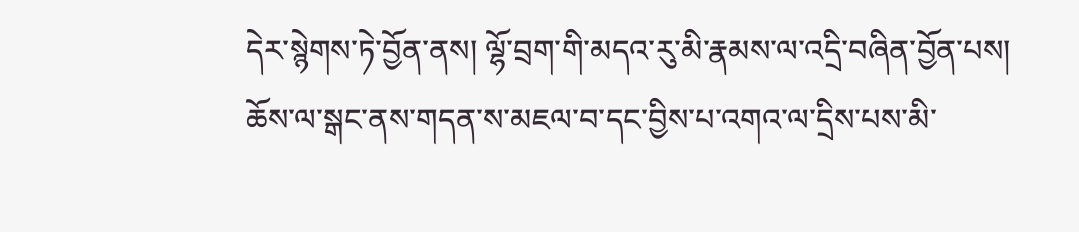དེར་སྙེགས་ཏེ་བྱོན་ནས། ལྷོ་བྲག་གི་མདའ་རུ་མི་རྣམས་ལ་འདྲི་བཞིན་བྱོན་པས། ཆོས་ལ་སྒང་ནས་གདན་ས་མཇལ་བ་དང་བྱིས་པ་འགའ་ལ་དྲིས་པས་མི་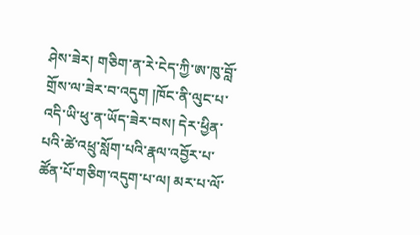ཤེས་ཟེར། གཅིག་ན་རེ་ངེད་ཀྱི་ཨ་ཁུ་བློ་གྲོས་ལ་ཟེར་བ་འདུག །ཁོང་ནི་ལུང་པ་འདི་ཡི་ཕུ་ན་ཡོད་ཟེར་བས། དེར་ཕྱིན་པའི་ཚེ་འཕྲུ་སློག་པའི་རྣལ་འབྱོར་པ་ཚོན་པོ་གཅིག་འདུག་པ་ལ། མར་པ་ལོ་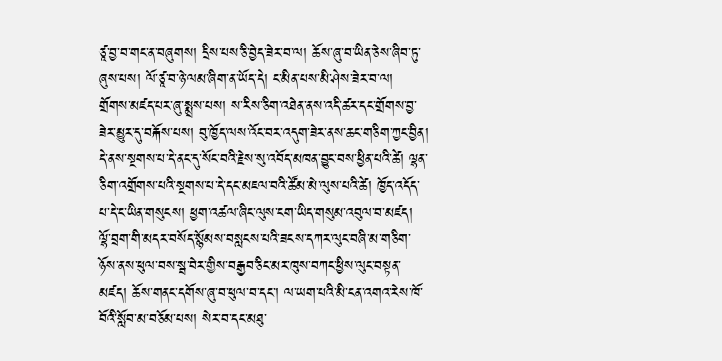ཙཱ་བྱ་བ་གང་ན་བཞུགས། དྲིས་པས་ཅི་བྱེད་ཟེར་བ་ལ། ཆོས་ཞུ་བ་ཡིན་ཅེས་ཞིབ་ཏུ་ཞུས་པས། ལོ་ཙཱ་བ་ཉེ་ལམ་ཞིག་ན་ཡོད་དེ། ང་མིན་པས་མི་ཤེས་ཟེར་བ་ལ། གྲོགས་མཛད་པར་ཞུ་སྨྲས་པས། ས་རིས་ཅིག་འཐེན་ནས་འདི་ཚར་དང་གྲོགས་བྱ་ཟེར་མྱུར་དུ་བརྐོས་པས། བུ་ཁྱོད་ལས་འོང་བར་འདུག་ཟེར་ནས་ཆང་གཅིག་ཀྱང་བྱིན། དེ་ནས་སྔགས་པ་དེ་ནང་དུ་སོང་བའི་རྗེས་སུ་འབོད་མཁན་བྱུང་བས་ཕྱིན་པའི་ཚེ། ལྷན་ཅིག་འགྲོགས་པའི་སྔགས་པ་དེ་དང་མཇལ་བའི་ཚོམ་མེ་ལུས་པའི་ཚེ། ཁྱོད་འདོད་པ་དེ་ང་ཡིན་གསུངས། ཕྱག་འཚལ་ཞིང་ལུས་ངག་ཡིད་གསུམ་འབུལ་བ་མཛད། ལྷོ་བྲག་གི་མདར་བསོད་སྙོམས་བསླངས་པའི་ཟངས་དཀར་ལུང་བཞི་མ་གཅིག་ཉོས་ནས་ཕུལ་བས་སྦ་བེར་གྱིས་བརྒྱབ་ཅིང་མར་ཁུས་བཀང་ཕྱིས་ལུང་བསྟན་མཛད། ཆོས་གནང་དགོས་ཞུ་བ་ཕུལ་བ་དང་། ལ་ཡག་པའི་མི་ངན་འགའ་རེས་ཁོ་བོའི་སློབ་མ་བཅོམ་པས། སེར་བ་དང་མཐུ་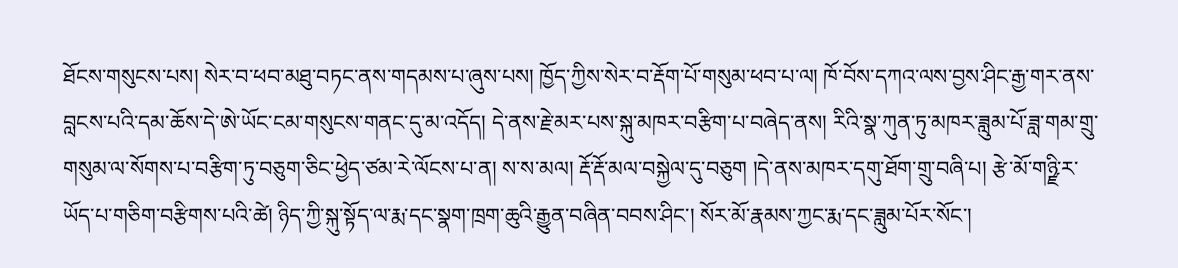ཐོངས་གསུངས་པས། སེར་བ་ཕབ་མཐུ་བཏང་ནས་གདམས་པ་ཞུས་པས། ཁྱོད་ཀྱིས་སེར་བ་རྡོག་པོ་གསུམ་ཕབ་པ་ལ། ཁོ་བོས་དཀའ་ལས་བྱས་ཤིང་རྒྱ་གར་ནས་བླངས་པའི་དམ་ཆོས་དེ་ཨེ་ཡོང་ངམ་གསུངས་གནང་དུ་མ་འདོད། དེ་ནས་རྗེ་མར་པས་སྐུ་མཁར་བརྩིག་པ་བཞེད་ནས། རིའི་སྣ་ཀུན་ཏུ་མཁར་ཟླུམ་པོ་ཟླ་གམ་གྲུ་གསུམ་ལ་སོགས་པ་བརྩིག་ཏུ་བཅུག་ཅིང་ཕྱེད་ཙམ་རེ་ལོངས་པ་ན། ས་ས་མལ། རྡོ་རྡོ་མལ་བསྐྱེལ་དུ་བཅུག །དེ་ནས་མཁར་དགུ་ཐོག་གྲུ་བཞི་པ། རྩེ་མོ་གཉྫི་ར་ཡོད་པ་གཅིག་བརྩིགས་པའི་ཚེ། ཉིད་ཀྱི་སྐུ་སྟོད་ལ་རྨ་དང་སྣག་ཁྲག་ཆུའི་རྒྱུན་བཞིན་བབས་ཤིང་། སོར་མོ་རྣམས་ཀྱང་རྨ་དང་ཟླུམ་པོར་སོང་།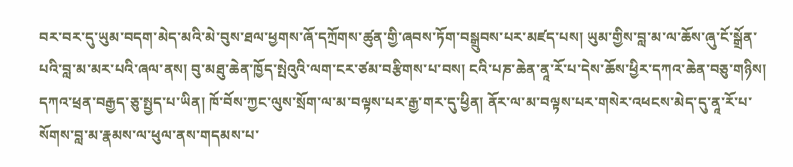བར་བར་དུ་ཡུམ་བདག་མེད་མའི་མེ་བུས་ཐལ་ཕྱགས་ཞོ་དཀྲོགས་ཚུན་གྱི་ཞབས་ཏོག་བསྒྲུབས་པར་མཛད་པས། ཡུམ་གྱིས་བླ་མ་ལ་ཆོས་ཞུ་ངོ་སྒྲོན་པའི་བླ་མ་མར་པའི་ཞལ་ནས། བུ་མཐུ་ཆེན་ཁྱོད་སྤེའུའི་ལག་ངར་ཙམ་བརྩིགས་པ་བས། ངའི་པཎ་ཆེན་ནཱ་རོ་པ་དེས་ཆོས་ཕྱིར་དཀའ་ཆེན་བཅུ་གཉིས། དཀའ་ཕྲན་བརྒྱད་ཅུ་སྤྱད་པ་ཡིན། ཁོ་བོས་ཀྱང་ལུས་སྲོག་ལ་མ་བལྟས་པར་རྒྱ་གར་དུ་ཕྱིན། ནོར་ལ་མ་བལྟས་པར་གསེར་འཕངས་མེད་དུ་ནཱ་རོ་པ་སོགས་བླ་མ་རྣམས་ལ་ཕུལ་ནས་གདམས་པ་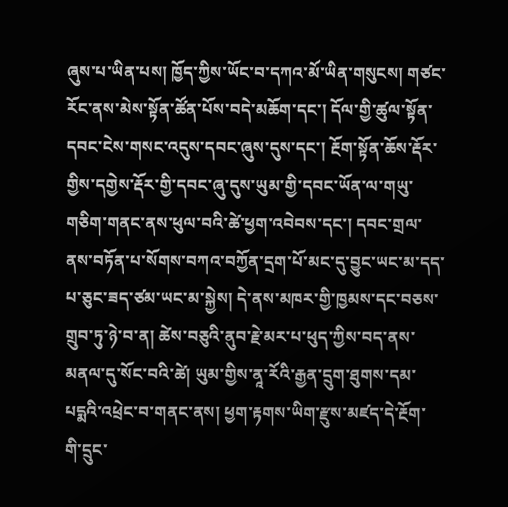ཞུས་པ་ཡིན་པས། ཁྱོད་ཀྱིས་ཡོང་བ་དཀའ་མོ་ཡིན་གསུངས། གཙང་རོང་ནས་མེས་སྟོན་ཚོན་པོས་བདེ་མཆོག་དང་། དོལ་གྱི་ཚུལ་སྟོན་དབང་ངེས་གསང་འདུས་དབང་ཞུས་དུས་དང་། རྔོག་སྟོན་ཆོས་རྡོར་གྱིས་དགྱེས་རྡོར་གྱི་དབང་ཞུ་དུས་ཡུམ་གྱི་དབང་ཡོན་ལ་གཡུ་གཅིག་གནང་ནས་ཕུལ་བའི་ཚེ་ཕྱག་འབེབས་དང་། དབང་གྲལ་ནས་བཏོན་པ་སོགས་བཀའ་བཀྱོན་དྲག་པོ་མང་དུ་བྱུང་ཡང་མ་དད་པ་ཅུང་ཟད་ཙམ་ཡང་མ་སྐྱེས། དེ་ནས་མཁར་གྱི་ཁྱམས་དང་བཅས་གྲུབ་ཏུ་ཉེ་བ་ན། ཚེས་བཅུའི་ནུབ་རྗེ་མར་པ་ཕུད་ཀྱིས་བད་ནས་མནལ་དུ་སོང་བའི་ཚེ། ཡུམ་གྱིས་ནཱ་རོའི་རྒྱན་དྲུག་ཐུགས་དམ་པདྨའི་འཕྲེང་བ་གནང་ནས། ཕྱག་རྟགས་ཡིག་རྫུས་མཛད་དེ་རྔོག་གི་དྲུང་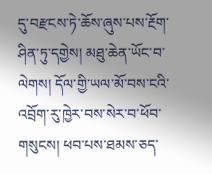དུ་བརྫངས་ཏེ་ཆོས་ཞུས་པས་རྔོག་ཤིན་ཏུ་དགྱེས། མཐུ་ཆེན་ཡོང་བ་ལེགས། དོལ་གྱི་ཡལ་མོ་བས་ངའི་འབྲོག་རུ་ཁྱེར་བས་སེར་བ་ཕོབ་གསུངས། ཕབ་པས་ཐམས་ཅད་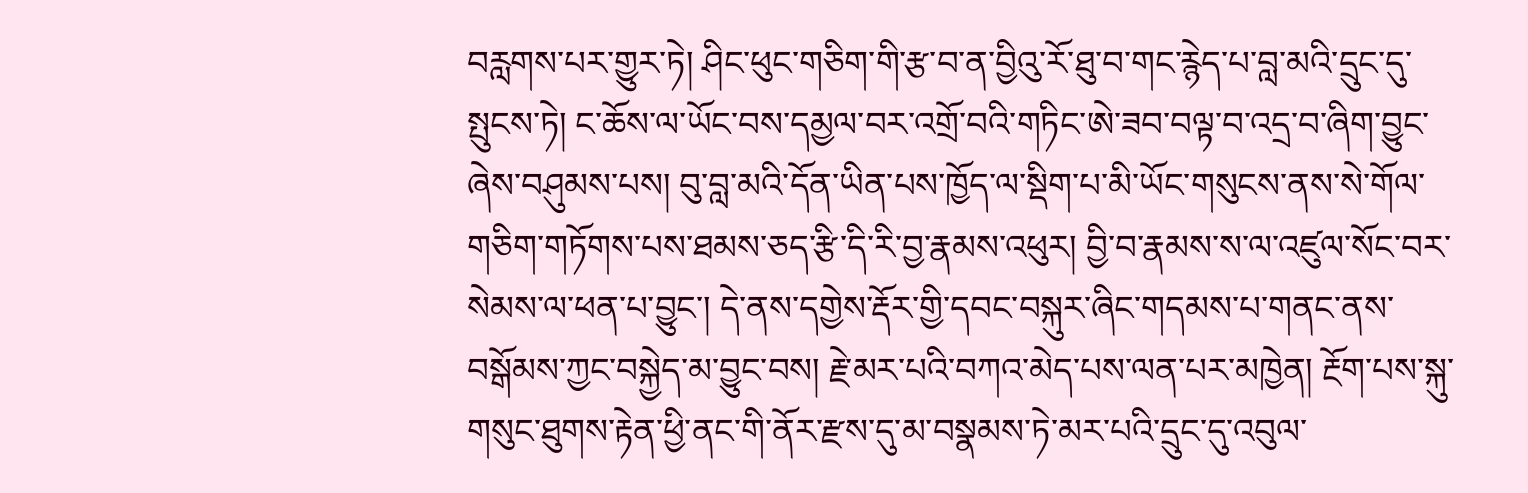བརླགས་པར་གྱུར་ཏེ། ཤིང་ཕུང་གཅིག་གི་རྩ་བ་ན་བྱིའུ་རོ་ཐུ་བ་གང་རྙེད་པ་བླ་མའི་དྲུང་དུ་སྤུངས་ཏེ། ང་ཆོས་ལ་ཡོང་བས་དམྱལ་བར་འགྲོ་བའི་གཏིང་ཨེ་ཟབ་བལྟ་བ་འདྲ་བ་ཞིག་བྱུང་ཞེས་བཤུམས་པས། བུ་བླ་མའི་དོན་ཡིན་པས་ཁྱོད་ལ་སྡིག་པ་མི་ཡོང་གསུངས་ནས་སེ་གོལ་གཅིག་གཏོགས་པས་ཐམས་ཅད་རྩི་དི་རི་བྱ་རྣམས་འཕུར། བྱི་བ་རྣམས་ས་ལ་འཛུལ་སོང་བར་སེམས་ལ་ཕན་པ་བྱུང་། དེ་ནས་དགྱེས་རྡོར་གྱི་དབང་བསྐུར་ཞིང་གདམས་པ་གནང་ནས་བསྒོམས་ཀྱང་བསྐྱེད་མ་བྱུང་བས། རྗེ་མར་པའི་བཀའ་མེད་པས་ལན་པར་མཁྱེན། རྔོག་པས་སྐུ་གསུང་ཐུགས་རྟེན་ཕྱི་ནང་གི་ནོར་རྫས་དུ་མ་བསྣམས་ཏེ་མར་པའི་དྲུང་དུ་འབུལ་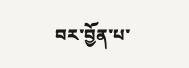བར་བྱོན་པ་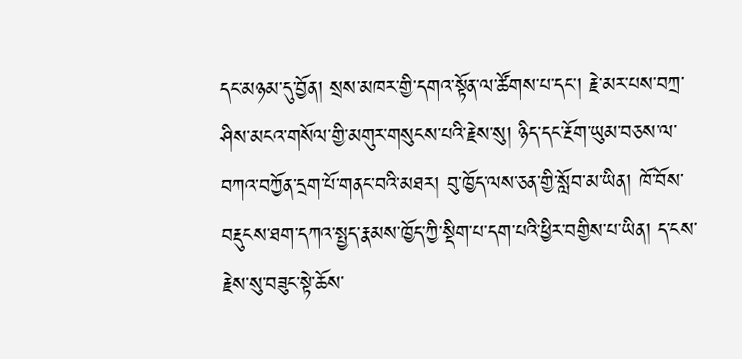དང་མཉམ་དུ་བྱོན། སྲས་མཁར་གྱི་དགའ་སྟོན་ལ་ཚོགས་པ་དང་། རྗེ་མར་པས་བཀྲ་ཤིས་མངའ་གསོལ་གྱི་མགུར་གསུངས་པའི་རྗེས་སུ། ཉིད་དང་རྔོག་ཡུམ་བཅས་ལ་བཀའ་བཀྱོན་དྲག་པོ་གནང་བའི་མཐར། བུ་ཁྱོད་ལས་ཅན་གྱི་སློབ་མ་ཡིན། ཁོ་བོས་བརྡུངས་ཐག་དཀའ་སྤྱད་རྣམས་ཁྱོད་ཀྱི་སྡིག་པ་དག་པའི་ཕྱིར་བགྱིས་པ་ཡིན། ད་ངས་རྗེས་སུ་བཟུང་སྟེ་ཆོས་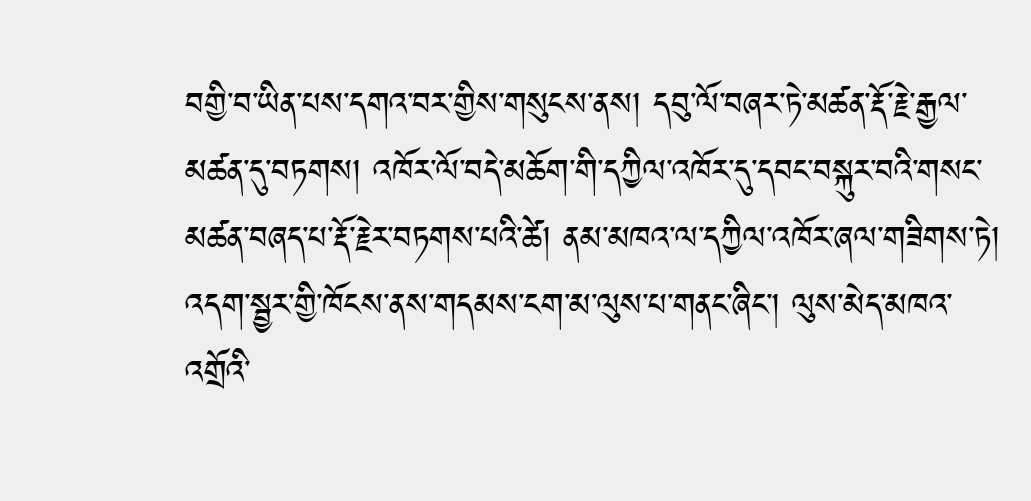བགྱི་བ་ཡིན་པས་དགའ་བར་གྱིས་གསུངས་ནས། དབུ་ལོ་བཞར་ཏེ་མཚན་རྡོ་རྗེ་རྒྱལ་མཚན་དུ་བཏགས། འཁོར་ལོ་བདེ་མཆོག་གི་དཀྱིལ་འཁོར་དུ་དབང་བསྐུར་བའི་གསང་མཚན་བཞད་པ་རྡོ་རྗེར་བཏགས་པའི་ཚེ། ནམ་མཁའ་ལ་དཀྱིལ་འཁོར་ཞལ་གཟིགས་ཏེ། འདག་སྦྱར་གྱི་ཁོངས་ནས་གདམས་ངག་མ་ལུས་པ་གནང་ཞིང་། ལུས་མེད་མཁའ་འགྲོའི་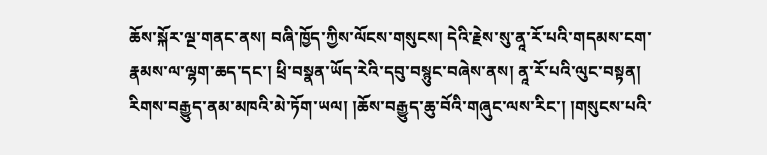ཆོས་སྐོར་ལྔ་གནང་ནས། བཞི་ཁྱོད་ཀྱིས་ལོངས་གསུངས། དེའི་རྗེས་སུ་ནཱ་རོ་པའི་གདམས་ངག་རྣམས་ལ་ལྷག་ཆད་དང་། ཕྲི་བསྣན་ཡོད་རེའི་དབུ་བསྙུང་བཞེས་ནས། ནཱ་རོ་པའི་ལུང་བསྟན། རིགས་བརྒྱུད་ནམ་མཁའི་མེ་ཏོག་ཡལ། །ཆོས་བརྒྱུད་ཆུ་བོའི་གཞུང་ལས་རིང་། །གསུངས་པའི་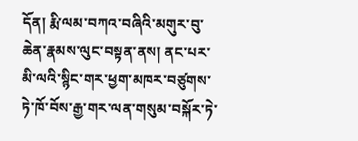དོན། རྨི་ལམ་བཀའ་བཞིའི་མགུར་བུ་ཆེན་རྣམས་ལུང་བསྟན་ནས། ནང་པར་མི་ལའི་སྙིང་གར་ཕྱག་མཁར་བཙུགས་ཏེ་ཁོ་བོས་རྒྱ་གར་ལན་གསུམ་བསྐོར་ཏེ་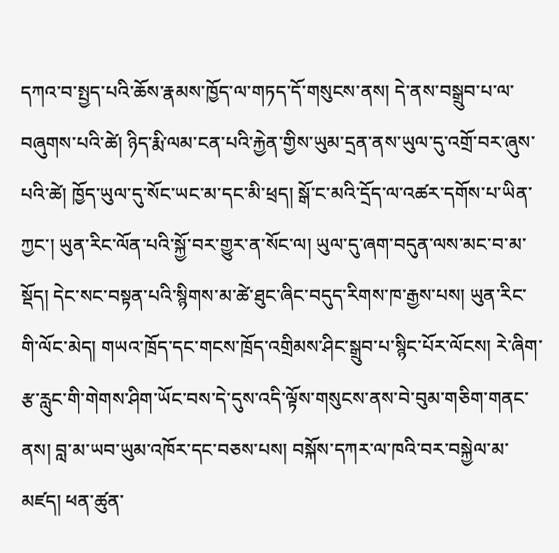དཀའ་བ་སྤྱད་པའི་ཆོས་རྣམས་ཁྱོད་ལ་གཏད་དོ་གསུངས་ནས། དེ་ནས་བསྒྲུབ་པ་ལ་བཞུགས་པའི་ཚེ། ཉིད་རྨི་ལམ་ངན་པའི་རྐྱེན་གྱིས་ཡུམ་དྲན་ནས་ཡུལ་དུ་འགྲོ་བར་ཞུས་པའི་ཚེ། ཁྱོད་ཡུལ་དུ་སོང་ཡང་མ་དང་མི་ཕྲད། སྒོ་ང་མའི་དྲོད་ལ་འཚར་དགོས་པ་ཡིན་ཀྱང་། ཡུན་རིང་ལོན་པའི་སྐྱོ་བར་གྱུར་ན་སོང་ལ། ཡུལ་དུ་ཞག་བདུན་ལས་མང་བ་མ་སྡོད། དེང་སང་བསྟན་པའི་སྙིགས་མ་ཚེ་ཐུང་ཞིང་བདུད་རིགས་ཁ་རྒྱས་པས། ཡུན་རིང་གི་ལོང་མེད། གཡའ་ཁྲོད་དང་གངས་ཁྲོད་འགྲིམས་ཤིང་སྒྲུབ་པ་སྙིང་པོར་ལོངས། རེ་ཞིག་རྩ་རླུང་གི་གེགས་ཤིག་ཡོང་བས་དེ་དུས་འདི་ལྟོས་གསུངས་ནས་བེ་བུམ་གཅིག་གནང་ནས། བླ་མ་ཡབ་ཡུམ་འཁོར་དང་བཅས་པས། བསྐོས་དཀར་ལ་ཁའི་བར་བསྐྱེལ་མ་མཛད། ཕན་ཚུན་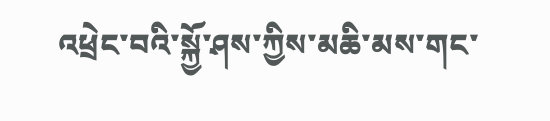འཕྲེང་བའི་སྐྱོ་ཤས་ཀྱིས་མཆི་མས་གང་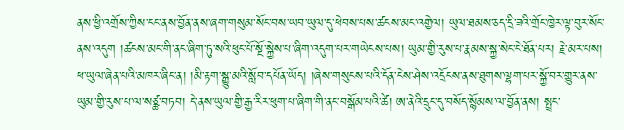ནས་ཕྱི་འགྲོས་ཀྱིས་ངང་ནས་བྱོན་ནས་ཞག་གསུམ་སོང་བས་ཡབ་ཡུལ་དུ་ཕེབས་པས་ཚངས་མང་འགྱེལ། ཡུལ་ཐམས་ཅད་དྲི་ཟའི་གྲོང་ཁྱེར་ལྟ་བུར་སོང་ནས་འདུག །ཚངས་མང་གི་ནང་ཞིག་ཏུ་སའི་ཕུང་པོ་སྔོ་སྐྱེས་པ་ཞིག་འདུག་པར་གཡེངས་པས། ཡུམ་གྱི་རུས་པ་རྣམས་སྐྱ་སེང་ངེ་ཐོན་པར། རྗེ་མར་པས། ཕ་ཡུལ་ཞེན་པའི་མཁར་ཞིང་ན། །མི་རྟག་སྒྱུ་མའི་སློབ་དཔོན་ཡོད། །ཞེས་གསུངས་པའི་དོན་ངེས་ཤེས་འདྲོངས་ནས་ཐུགས་ལྷག་པར་སྐྱོ་བར་གྱུར་ནས་ཡུམ་གྱི་རུས་པ་ལ་སཙྪ་བཏབ། དེ་ནས་ཡུལ་གྱི་རྒྱ་རིར་ཕུག་པ་ཞིག་གི་ནང་བསྒོམ་པའི་ཚེ། ཨ་ནེའི་དྲུང་དུ་བསོད་སྙོམས་ལ་བྱོན་ནས། སྤྲང་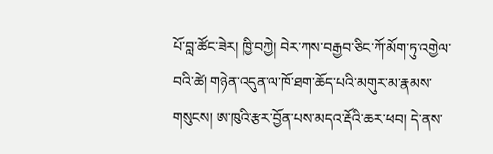པོ་བླ་ཚོང་ཟེར། ཁྱི་བཀྱེ། བེར་ཀས་བརྒྱབ་ཅིང་ཀོ་མོག་ཏུ་འགྱེལ་བའི་ཚེ། གཉེན་འདུན་ལ་ཁོ་ཐག་ཆོད་པའི་མགུར་མ་རྣམས་གསུངས། ཨ་ཁུའི་རྩར་བྱོན་པས་མདའ་རྡོའི་ཆར་ཕབ། དེ་ནས་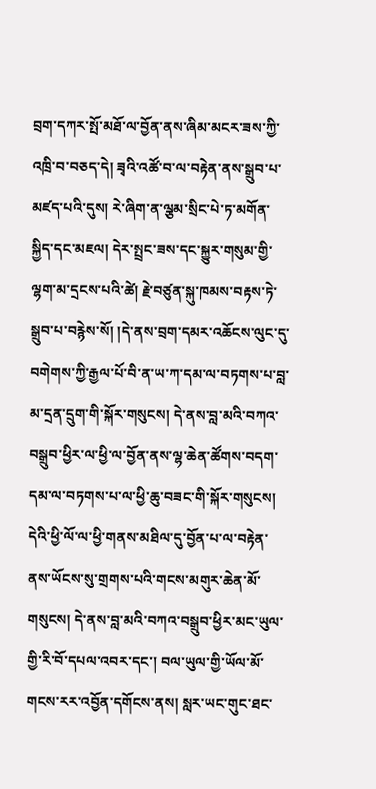བྲག་དཀར་སྤོ་མཐོ་ལ་བྱོན་ནས་ཞིམ་མངར་ཟས་ཀྱི་འཁྲི་བ་བཅད་དེ། ཟྭའི་འཚོ་བ་ལ་བརྟེན་ནས་སྒྲུབ་པ་མཛད་པའི་དུས། རེ་ཞིག་ན་ལྕམ་སྲིང་པེ་ཏ་མགོན་སྐྱིད་དང་མཇལ། དེར་སྤྲང་ཟས་དང་སྐྱུར་གསུམ་གྱི་ལྷག་མ་དྲངས་པའི་ཚེ། རྗེ་བཙུན་སྐུ་ཁམས་བརྟས་ཏེ་སྒྲུབ་པ་བརྙེས་སོ། །དེ་ནས་བྲག་དམར་འཆོངས་ལུང་དུ་བགེགས་ཀྱི་རྒྱལ་པོ་བི་ན་ཡ་ཀ་དམ་ལ་བཏགས་པ་བླ་མ་དྲན་དྲུག་གི་སྐོར་གསུངས། དེ་ནས་བླ་མའི་བཀའ་བསྒྲུབ་ཕྱིར་ལ་ཕྱི་ལ་བྱོན་ནས་ལྷ་ཆེན་ཚོགས་བདག་དམ་ལ་བཏགས་པ་ལ་ཕྱི་ཆུ་བཟང་གི་སྐོར་གསུངས། དེའི་ཕྱི་ལོ་ལ་ཕྱི་གནས་མཐིལ་དུ་བྱོན་པ་ལ་བརྟེན་ནས་ཡོངས་སུ་གྲགས་པའི་གངས་མགུར་ཆེན་མོ་གསུངས། དེ་ནས་བླ་མའི་བཀའ་བསྒྲུབ་ཕྱིར་མང་ཡུལ་གྱི་རི་བོ་དཔལ་འབར་དང་། བལ་ཡུལ་གྱི་ཡོལ་མོ་གངས་རར་འབྱོན་དགོངས་ནས། སླར་ཡང་གུང་ཐང་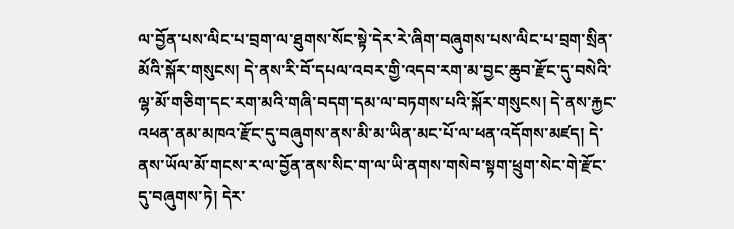ལ་བྱོན་པས་ལིང་པ་བྲག་ལ་ཐུགས་སོང་སྟེ་དེར་རེ་ཞིག་བཞུགས་པས་ལིང་པ་བྲག་སྲིན་མོའི་སྐོར་གསུངས། དེ་ནས་རི་བོ་དཔལ་འབར་གྱི་འདབ་རག་མ་བྱང་ཆུབ་རྫོང་དུ་བསེའི་ལྷ་མོ་གཅིག་དང་རག་མའི་གཞི་བདག་དམ་ལ་བཏགས་པའི་སྐོར་གསུངས། དེ་ནས་རྐྱང་འཕན་ནམ་མཁའ་རྫོང་དུ་བཞུགས་ནས་མི་མ་ཡིན་མང་པོ་ལ་ཕན་འདོགས་མཛད། དེ་ནས་ཡོལ་མོ་གངས་ར་ལ་བྱོན་ནས་སིང་ག་ལ་ཡི་ནགས་གསེབ་སྟག་ཕྲུག་སེང་གེ་རྫོང་དུ་བཞུགས་ཏེ། དེར་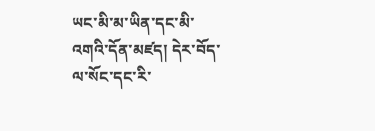ཡང་མི་མ་ཡིན་དང་མི་འགའི་དོན་མཛད། དེར་བོད་ལ་སོང་དང་རི་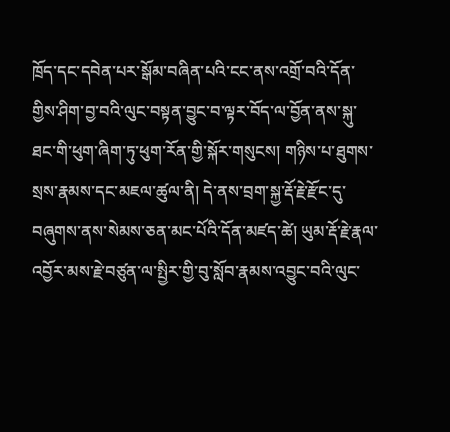ཁྲོད་དང་དབེན་པར་སྒོམ་བཞིན་པའི་ངང་ནས་འགྲོ་བའི་དོན་གྱིས་ཤིག་བྱ་བའི་ལུང་བསྟན་བྱུང་བ་ལྟར་བོད་ལ་བྱོན་ནས་སྐུ་ཐང་གི་ཕུག་ཞིག་ཏུ་ཕུག་རོན་གྱི་སྐོར་གསུངས། གཉིས་པ་ཐུགས་སྲས་རྣམས་དང་མཇལ་ཚུལ་ནི། དེ་ནས་བྲག་སྐྱ་རྡོ་རྗེ་རྫོང་དུ་བཞུགས་ནས་སེམས་ཅན་མང་པོའི་དོན་མཛད་ཚེ། ཡུམ་རྡོ་རྗེ་རྣལ་འབྱོར་མས་རྗེ་བཙུན་ལ་སྤྱིར་གྱི་བུ་སློབ་རྣམས་འབྱུང་བའི་ལུང་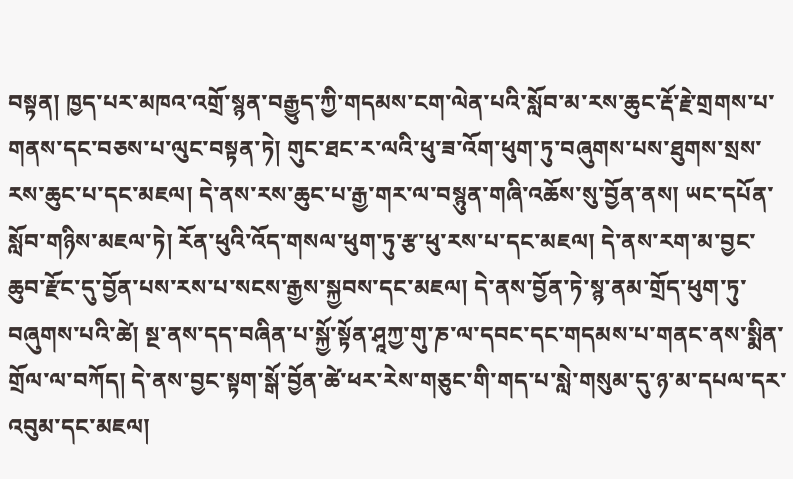བསྟན། ཁྱད་པར་མཁའ་འགྲོ་སྙན་བརྒྱུད་ཀྱི་གདམས་ངག་ལེན་པའི་སློབ་མ་རས་ཆུང་རྡོ་རྗེ་གྲགས་པ་གནས་དང་བཅས་པ་ལུང་བསྟན་ཏེ། གུང་ཐང་ར་ལའི་ཕུ་ཟ་འོག་ཕུག་ཏུ་བཞུགས་པས་ཐུགས་སྲས་རས་ཆུང་པ་དང་མཇལ། དེ་ནས་རས་ཆུང་པ་རྒྱ་གར་ལ་བསྙུན་གཞི་འཆོས་སུ་བྱོན་ནས། ཡང་དཔོན་སློབ་གཉིས་མཇལ་ཏེ། རོན་ཕུའི་འོད་གསལ་ཕུག་ཏུ་རྩ་ཕུ་རས་པ་དང་མཇལ། དེ་ནས་རག་མ་བྱང་ཆུབ་རྫོང་དུ་བྱོན་པས་རས་པ་སངས་རྒྱས་སྐྱབས་དང་མཇལ། དེ་ནས་བྱོན་ཏེ་སྙ་ནམ་གྲོད་ཕུག་ཏུ་བཞུགས་པའི་ཚེ། སྔ་ནས་དད་བཞིན་པ་སྐྱོ་སྟོན་ཤཱཀྱ་གུ་ཎ་ལ་དབང་དང་གདམས་པ་གནང་ནས་སྨིན་གྲོལ་ལ་བཀོད། དེ་ནས་བྱང་སྟག་སྒོ་བྱོན་ཚེ་ཕར་རེས་གཅུང་གི་གད་པ་སླེ་གསུམ་དུ་ཉ་མ་དཔལ་དར་འབུམ་དང་མཇལ།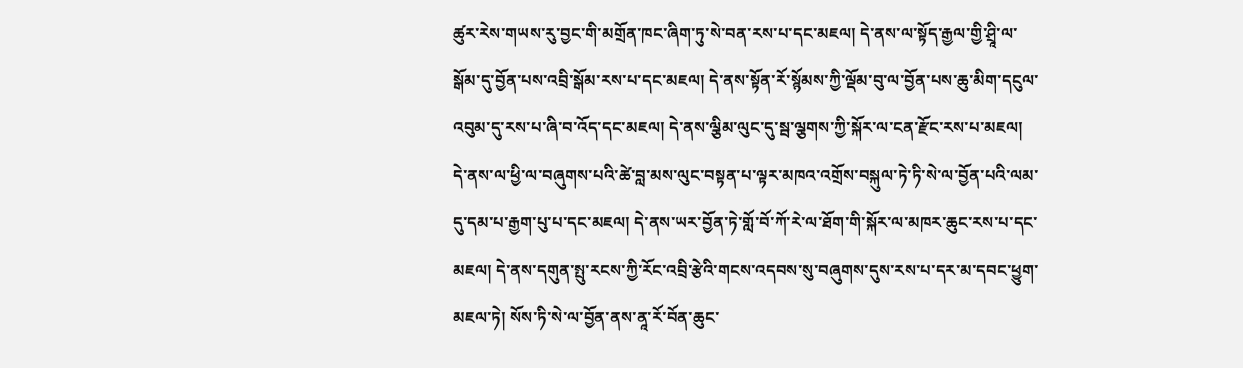ཚུར་རེས་གཡས་རུ་བྱང་གི་མགྲོན་ཁང་ཞིག་ཏུ་སེ་བན་རས་པ་དང་མཇལ། དེ་ནས་ལ་སྟོད་རྒྱལ་གྱི་ཤྲཱི་ལ་སྒོམ་དུ་བྱོན་པས་འབྲི་སྒོམ་རས་པ་དང་མཇལ། དེ་ནས་སྟོན་རོ་སྙོམས་ཀྱི་ལྡོམ་བུ་ལ་བྱོན་པས་ཆུ་མིག་དངུལ་འབུམ་དུ་རས་པ་ཞི་བ་འོད་དང་མཇལ། དེ་ནས་ལྕིམ་ལུང་དུ་སྦ་ལྕགས་ཀྱི་སྐོར་ལ་ངན་རྫོང་རས་པ་མཇལ། དེ་ནས་ལ་ཕྱི་ལ་བཞུགས་པའི་ཚེ་བླ་མས་ལུང་བསྟན་པ་ལྟར་མཁའ་འགྲོས་བསྐུལ་ཏེ་ཏི་སེ་ལ་བྱོན་པའི་ལམ་དུ་དམ་པ་རྒྱག་པུ་པ་དང་མཇལ། དེ་ནས་ཡར་བྱོན་ཏེ་གློ་བོ་ཀོ་རེ་ལ་ཐོག་གི་སྐོར་ལ་མཁར་ཆུང་རས་པ་དང་མཇལ། དེ་ནས་དགུན་སྤུ་རངས་ཀྱི་རོང་འབྲི་རྩེའི་གངས་འདབས་སུ་བཞུགས་དུས་རས་པ་དར་མ་དབང་ཕྱུག་མཇལ་ཏེ། སོས་ཏི་སེ་ལ་བྱོན་ནས་ནཱ་རོ་བོན་ཆུང་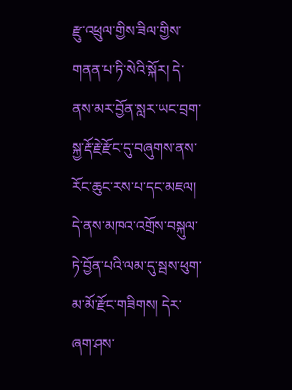རྫུ་འཕྲུལ་གྱིས་ཟིལ་གྱིས་གནན་པ་ཏི་སེའི་སྐོར། དེ་ནས་མར་བྱོན་སླར་ཡང་བྲག་སྐྱ་རྡོ་རྗེ་རྫོང་དུ་བཞུགས་ནས་རོང་ཆུང་རས་པ་དང་མཇལ། དེ་ནས་མཁའ་འགྲོས་བསྐུལ་ཏེ་བྱོན་པའི་ལམ་དུ་སྦས་ཕུག་མ་མོ་རྫོང་གཟིགས། དེར་ཞག་ཤས་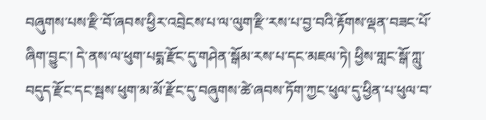བཞུགས་པས་རྫི་བོ་ཞབས་ཕྱིར་འབྲེངས་པ་ལ་ལུག་རྫི་རས་པ་བྱ་བའི་རྟོགས་ལྡན་བཟང་པོ་ཞིག་བྱུང་། དེ་ནས་ལ་ཕུག་པདྨ་རྫོང་དུ་གཤེན་སྒོམ་རས་པ་དང་མཇལ་ཏེ། ཕྱིས་གླང་སྒོ་ཀླུ་བདུད་རྫོང་དང་སྦས་ཕུག་མ་མོ་རྫོང་དུ་བཞུགས་ཚེ་ཞབས་ཏོག་ཀྱང་ཕུལ་དུ་ཕྱིན་པ་ཕུལ་བ་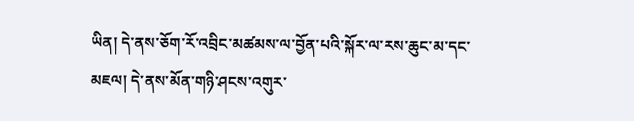ཡིན། དེ་ནས་ཅོག་རོ་འབྲིང་མཚམས་ལ་བྱོན་པའི་སྐོར་ལ་རས་ཆུང་མ་དང་མཇལ། དེ་ནས་མོན་གཉི་ཤངས་འགུར་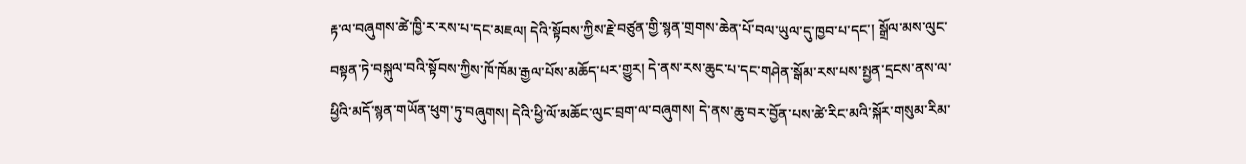རྟ་ལ་བཞུགས་ཚེ་ཁྱི་ར་རས་པ་དང་མཇལ། དེའི་སྟོབས་ཀྱིས་རྗེ་བཙུན་གྱི་སྙན་གྲགས་ཆེན་པོ་བལ་ཡུལ་དུ་ཁྱབ་པ་དང་། སྒྲོལ་མས་ལུང་བསྟན་ཏེ་བསྐུལ་བའི་སྟོབས་ཀྱིས་ཁོ་ཁོམ་རྒྱལ་པོས་མཆོད་པར་གྱུར། དེ་ནས་རས་ཆུང་པ་དང་གཤེན་སྒོམ་རས་པས་སྤྱན་དྲངས་ནས་ལ་ཕྱིའི་མདོ་སྙན་གཡོན་ཕུག་ཏུ་བཞུགས། དེའི་ཕྱི་ལོ་མཆོང་ལུང་བྲག་ལ་བཞུགས། དེ་ནས་ཆུ་བར་བྱོན་པས་ཚེ་རིང་མའི་སྐོར་གསུམ་རིམ་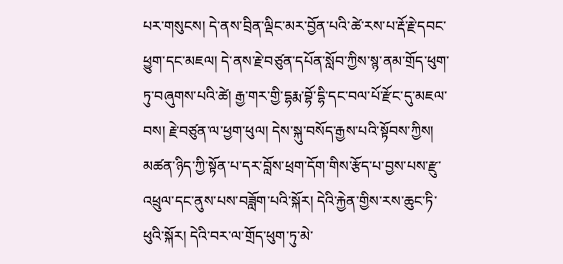པར་གསུངས། དེ་ནས་བྲིན་ལྡིང་མར་བྱོན་པའི་ཚེ་རས་པ་རྡོ་རྗེ་དབང་ཕྱུག་དང་མཇལ། དེ་ནས་རྗེ་བཙུན་དཔོན་སློབ་ཀྱིས་སྙ་ནམ་གྲོད་ཕུག་ཏུ་བཞུགས་པའི་ཚེ། རྒྱ་གར་གྱི་དྷརྨ་བྷོ་དྷི་དང་བལ་པོ་རྫོང་དུ་མཇལ་བས། རྗེ་བཙུན་ལ་ཕྱག་ཕུལ། དེས་སྐུ་བསོད་རྒྱས་པའི་སྟོབས་ཀྱིས། མཚན་ཉིད་ཀྱི་སྟོན་པ་དར་བློས་ཕྲག་དོག་གིས་རྩོད་པ་བྱས་པས་རྫུ་འཕྲུལ་དང་ནུས་པས་བཟློག་པའི་སྐོར། དེའི་རྐྱེན་གྱིས་རས་ཆུང་ཏི་ཕུའི་སྐོར། དེའི་བར་ལ་གྲོད་ཕུག་ཏུ་མེ་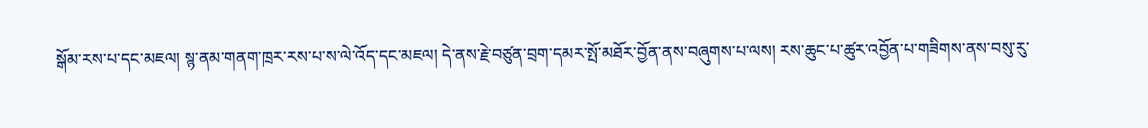སྒོམ་རས་པ་དང་མཇལ། སྙ་ནམ་གནག་ཁྲར་རས་པ་ས་ལེ་འོད་དང་མཇལ། དེ་ནས་རྗེ་བཙུན་བྲག་དམར་སྤོ་མཐོར་བྱོན་ནས་བཞུགས་པ་ལས། རས་ཆུང་པ་ཚུར་འབྱོན་པ་གཟིགས་ནས་བསུ་རུ་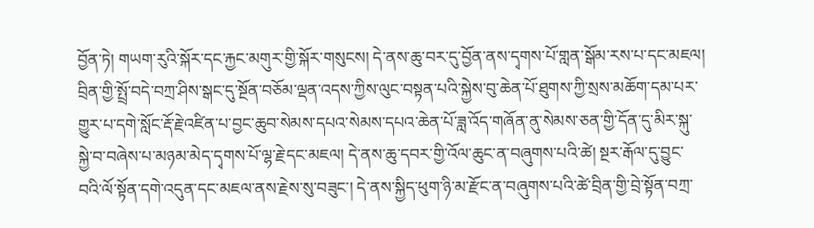བྱོན་ཏེ། གཡག་རུའི་སྐོར་དང་རྐྱང་མགུར་གྱི་སྐོར་གསུངས། དེ་ནས་ཆུ་བར་དུ་བྱོན་ནས་དྭགས་པོ་གླན་སྒོམ་རས་པ་དང་མཇལ། བྲིན་གྱི་སྤྲོ་བདེ་བཀྲ་ཤིས་སྒང་དུ་སྔོན་བཅོམ་ལྡན་འདས་ཀྱིས་ལུང་བསྟན་པའི་སྐྱེས་བུ་ཆེན་པོ་ཐུགས་ཀྱི་སྲས་མཆོག་དམ་པར་གྱུར་པ་དགེ་སློང་རྡོ་རྗེ་འཛིན་པ་བྱང་ཆུབ་སེམས་དཔའ་སེམས་དཔའ་ཆེན་པོ་ཟླ་འོད་གཞོན་ནུ་སེམས་ཅན་གྱི་དོན་དུ་མིར་སྐུ་སྐྱེ་བ་བཞེས་པ་མཉམ་མེད་དྭགས་པོ་ལྷ་རྗེ་དང་མཇལ། དེ་ནས་ཆུ་དབར་གྱི་འོལ་ཆུང་ན་བཞུགས་པའི་ཚེ། སྔར་རྒོལ་དུ་བྱུང་བའི་ལོ་སྟོན་དགེ་འདུན་དང་མཇལ་ནས་རྗེས་སུ་བཟུང་། དེ་ནས་སྐྱིད་ཕུག་ཉི་མ་རྫོང་ན་བཞུགས་པའི་ཚེ་བྲིན་གྱི་བྲེ་སྟོན་བཀྲ་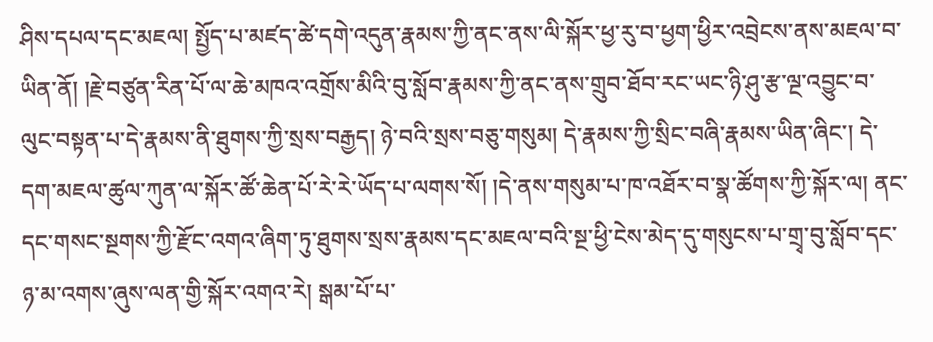ཤིས་དཔལ་དང་མཇལ། སྤྱོད་པ་མཛད་ཚེ་དགེ་འདུན་རྣམས་ཀྱི་ནང་ནས་ལི་སྐོར་ཕྱ་རུ་བ་ཕྱག་ཕྱིར་འབྲེངས་ནས་མཇལ་བ་ཡིན་ནོ། །རྗེ་བཙུན་རིན་པོ་ལ་ཆེ་མཁའ་འགྲོས་མིའི་བུ་སློབ་རྣམས་ཀྱི་ནང་ནས་གྲུབ་ཐོབ་རང་ཡང་ཉི་ཤུ་རྩ་ལྔ་འབྱུང་བ་ལུང་བསྟན་པ་དེ་རྣམས་ནི་ཐུགས་ཀྱི་སྲས་བརྒྱད། ཉེ་བའི་སྲས་བཅུ་གསུམ། དེ་རྣམས་ཀྱི་སྲིང་བཞི་རྣམས་ཡིན་ཞིང་། དེ་དག་མཇལ་ཚུལ་ཀུན་ལ་སྐོར་ཚོ་ཆེན་པོ་རེ་རེ་ཡོད་པ་ལགས་སོ། །དེ་ནས་གསུམ་པ་ཁ་འཐོར་བ་སྣ་ཚོགས་ཀྱི་སྐོར་ལ། ནང་དང་གསང་སྔགས་ཀྱི་རྫོང་འགའ་ཞིག་ཏུ་ཐུགས་སྲས་རྣམས་དང་མཇལ་བའི་སྔ་ཕྱི་ངེས་མེད་དུ་གསུངས་པ་གྲྭ་བུ་སློབ་དང་ཉ་མ་འགས་ཞུས་ལན་གྱི་སྐོར་འགའ་རེ། སྒམ་པོ་པ་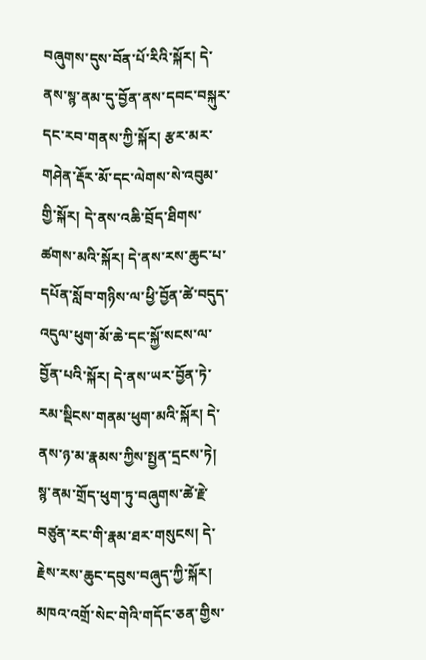བཞུགས་དུས་བོན་པོ་རིའི་སྐོར། དེ་ནས་སྙ་ནམ་དུ་བྱོན་ནས་དབང་བསྐུར་དང་རབ་གནས་ཀྱི་སྐོར། རྩར་མར་གཤེན་རྡོར་མོ་དང་ལེགས་སེ་འབུམ་གྱི་སྐོར། དེ་ནས་འཆི་བྲོད་ཐིགས་ཚགས་མའི་སྐོར། དེ་ནས་རས་ཆུང་པ་དཔོན་སློབ་གཉིས་ལ་ཕྱི་བྱོན་ཚེ་བདུད་འདུལ་ཕུག་མོ་ཆེ་དང་སྐྱོ་སངས་ལ་བྱོན་པའི་སྐོར། དེ་ནས་ཡར་བྱོན་ཏེ་རམ་སྡིངས་གནམ་ཕུག་མའི་སྐོར། དེ་ནས་ཉ་མ་རྣམས་ཀྱིས་སྤྱན་དྲངས་ཏེ། སྙ་ནམ་གྲོད་ཕུག་ཏུ་བཞུགས་ཚེ་རྗེ་བཙུན་རང་གི་རྣམ་ཐར་གསུངས། དེ་རྗེས་རས་ཆུང་དབུས་བཞུད་ཀྱི་སྐོར། མཁའ་འགྲོ་སེང་གེའི་གདོང་ཅན་གྱིས་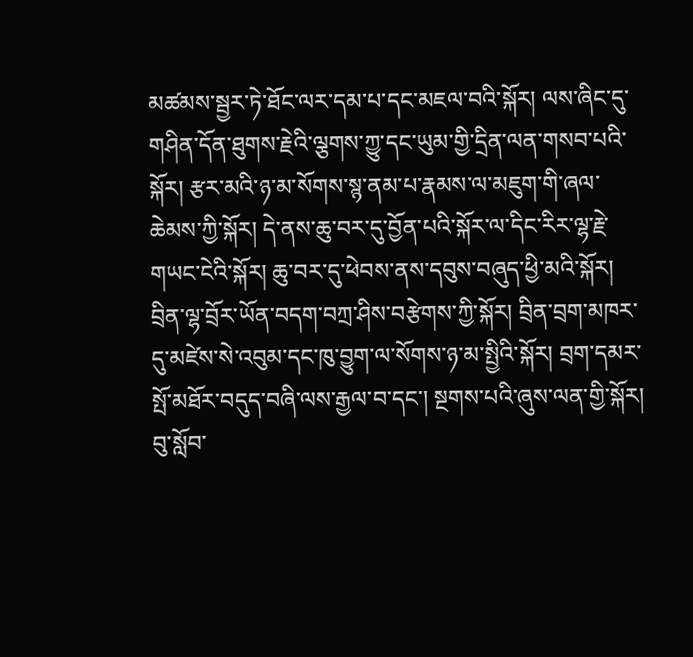མཚམས་སྦྱར་ཏེ་ཐོང་ལར་དམ་པ་དང་མཇལ་བའི་སྐོར། ལས་ཞིང་དུ་གཤིན་དོན་ཐུགས་རྗེའི་ལྕགས་ཀྱུ་དང་ཡུམ་གྱི་དྲིན་ལན་གསབ་པའི་སྐོར། རྩར་མའི་ཉ་མ་སོགས་སྙ་ནམ་པ་རྣམས་ལ་མཇུག་གི་ཞལ་ཆེམས་ཀྱི་སྐོར། དེ་ནས་ཆུ་བར་དུ་བྱོན་པའི་སྐོར་ལ་དིང་རིར་ལྷ་རྗེ་གཡང་ངེའི་སྐོར། ཆུ་བར་དུ་ཕེབས་ནས་དབུས་བཞུད་ཕྱི་མའི་སྐོར། བྲིན་ལྷ་བྲོར་ཡོན་བདག་བཀྲ་ཤིས་བརྩེགས་ཀྱི་སྐོར། བྲིན་བྲག་མཁར་དུ་མཛེས་སེ་འབུམ་དང་ཁུ་བྱུག་ལ་སོགས་ཉ་མ་སྤྱིའི་སྐོར། བྲག་དམར་སྤོ་མཐོར་བདུད་བཞི་ལས་རྒྱལ་བ་དང་། སྔགས་པའི་ཞུས་ལན་གྱི་སྐོར། བུ་སློབ་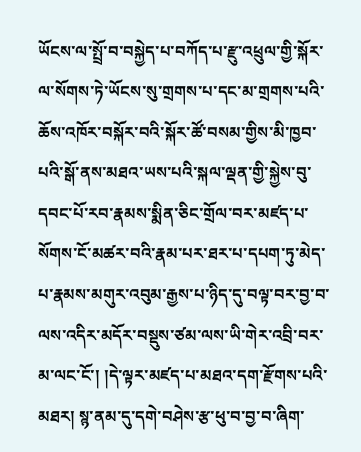ཡོངས་ལ་སྤྲོ་བ་བསྐྱེད་པ་བཀོད་པ་རྫུ་འཕྲུལ་གྱི་སྐོར་ལ་སོགས་ཏེ་ཡོངས་སུ་གྲགས་པ་དང་མ་གྲགས་པའི་ཆོས་འཁོར་བསྐོར་བའི་སྐོར་ཚོ་བསམ་གྱིས་མི་ཁྱབ་པའི་སྒོ་ནས་མཐའ་ཡས་པའི་སྐལ་ལྡན་གྱི་སྐྱེས་བུ་དབང་པོ་རབ་རྣམས་སྨིན་ཅིང་གྲོལ་བར་མཛད་པ་སོགས་ངོ་མཚར་བའི་རྣམ་པར་ཐར་པ་དཔག་ཏུ་མེད་པ་རྣམས་མགུར་འབུམ་རྒྱས་པ་ཉིད་དུ་བལྟ་བར་བྱ་བ་ལས་འདིར་མདོར་བསྡུས་ཙམ་ལས་ཡི་གེར་འབྲི་བར་མ་ལང་ངོ་། །དེ་ལྟར་མཛད་པ་མཐའ་དག་རྫོགས་པའི་མཐར། སྙ་ནམ་དུ་དགེ་བཤེས་རྩ་ཕུ་བ་བྱ་བ་ཞིག་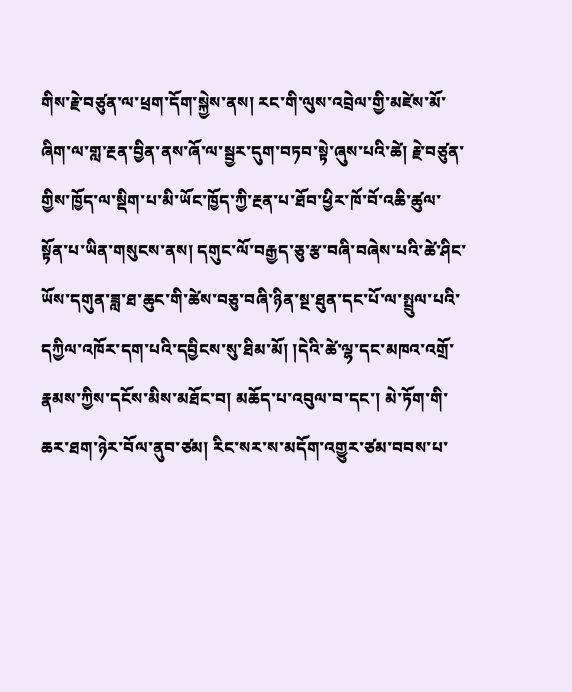གིས་རྗེ་བཙུན་ལ་ཕྲག་དོག་སྐྱེས་ནས། རང་གི་ལུས་འབྲེལ་གྱི་མཛེས་མོ་ཞིག་ལ་གླ་རྔན་བྱིན་ནས་ཞོ་ལ་སྦྱར་དུག་བཏབ་སྟེ་ཞུས་པའི་ཚེ། རྗེ་བཙུན་གྱིས་ཁྱོད་ལ་སྡིག་པ་མི་ཡོང་ཁྱོད་ཀྱི་རྔན་པ་ཐོབ་ཕྱིར་ཁོ་བོ་འཆི་ཚུལ་སྟོན་པ་ཡིན་གསུངས་ནས། དགུང་ལོ་བརྒྱད་ཅུ་རྩ་བཞི་བཞེས་པའི་ཚེ་ཤིང་ཡོས་དགུན་ཟླ་ཐ་ཆུང་གི་ཚེས་བཅུ་བཞི་ཉིན་སྔ་ཐུན་དང་པོ་ལ་སྤྲུལ་པའི་དཀྱིལ་འཁོར་དག་པའི་དབྱིངས་སུ་ཐིམ་མོ། །དེའི་ཚེ་ལྷ་དང་མཁའ་འགྲོ་རྣམས་ཀྱིས་དངོས་མིས་མཐོང་བ། མཆོད་པ་འབུལ་བ་དང་། མེ་ཏོག་གི་ཆར་ཐག་ཉེར་བོལ་ནུབ་ཙམ། རིང་སར་ས་མདོག་འགྱུར་ཙམ་བབས་པ་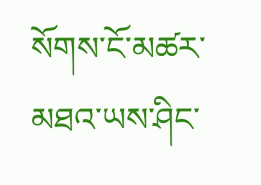སོགས་ངོ་མཚར་མཐའ་ཡས་ཤིང་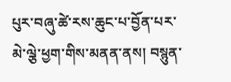པུར་བཞུ་ཚེ་རས་ཆུང་པ་བྱོན་པར་མེ་ལྕེ་ཕྱག་གིས་མནན་ནས། བསྙུན་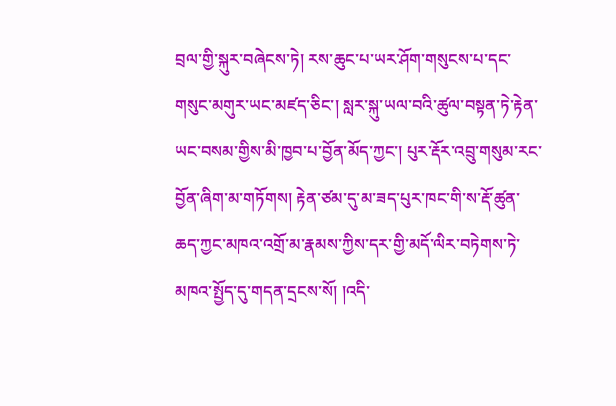བྲལ་གྱི་སྐུར་བཞེངས་ཏེ། རས་ཆུང་པ་ཡར་ཤོག་གསུངས་པ་དང་གསུང་མགུར་ཡང་མཛད་ཅིང་། སླར་སྐུ་ཡལ་བའི་ཚུལ་བསྟན་ཏེ་རྟེན་ཡང་བསམ་གྱིས་མི་ཁྱབ་པ་བྱོན་མོད་ཀྱང་། པུར་རྡོར་འབྲུ་གསུམ་རང་བྱོན་ཞིག་མ་གཏོགས། རྟེན་ཙམ་དུ་མ་ཟད་པུར་ཁང་གི་ས་རྡོ་ཚུན་ཆད་ཀྱང་མཁའ་འགྲོ་མ་རྣམས་ཀྱིས་དར་གྱི་མདོ་ལིར་བཏེགས་ཏེ་མཁའ་སྤྱོད་དུ་གདན་དྲངས་སོ། །འདི་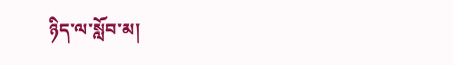ཉིད་ལ་སློབ་མ།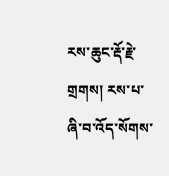རས་ཆུང་རྡོ་རྗེ་གྲགས། རས་པ་ཞི་བ་འོད་སོགས་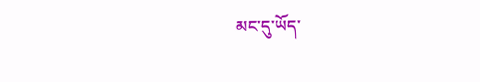མང་དུ་ཡོད་